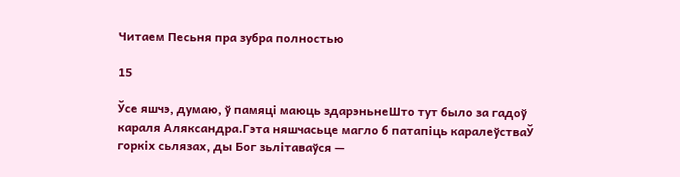Читаем Песьня пра зубра полностью

15

Ўсе яшчэ, думаю, ў памяці маюць здарэньнеШто тут было за гадоў караля Аляксандра.Гэта няшчасьце магло б патапіць каралеўстваЎ горкіх сьлязах, ды Бог зьлітаваўся —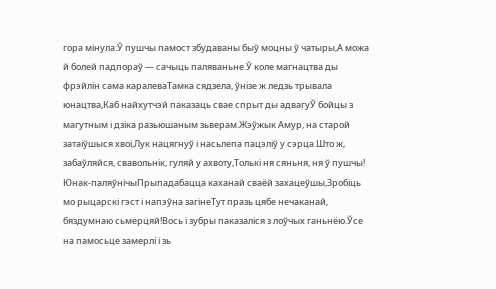гора мінула:Ў пушчы памост збудаваны быў моцны ў чатыры,А можа й болей падпораў — сачыць паляваньне.Ў коле магнацтва ды фрэйлін сама каралеваТамка сядзела, ўнізе ж ледзь трывала юнацтва,Каб найхутчэй паказаць свае спрыт ды адвагуЎ бойцы з магутным і дзіка разьюшаным зьверам.Жэўжык Амур, на старой затаіўшыся хвоі,Лук нацягнуў і насьлепа пацэліў у сэрца.Што ж, забаўляйся, свавольнік, гуляй у ахвоту,Толькі ня сяньня, ня ў пушчы! Юнак-паляўнічыПрыпадабацца каханай сваёй захацеўшы,Зробіць мо рыцарскі гэст і напэўна загінеТут празь цябе нечаканай, бяздумнаю сьмерцяй!Вось і зубры паказаліся з лоўчых ганьнёю.Ўсе на памосьце замерлі і зь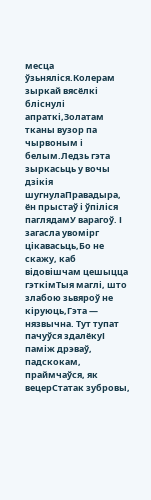месца ўзьняліся.Колерам зыркай вясёлкі бліснулі апраткі,Золатам тканы вузор па чырвоным і белым.Ледзь гэта зыркасьць у вочы дзікія шугнулаПравадыра, ён прыстаў і ўпіліся паглядамУ варагоў. І загасла увомірг цікавасьць,Бо не скажу, каб відовішчам цешыцца гэткімТыя маглі, што злабою зьвяроў не кіруюць,Гэта — нязвычна. Тут тупат пачуўся здалёкуІ паміж дрэваў, падскокам, праймчаўся, як вецерСтатак зубровы,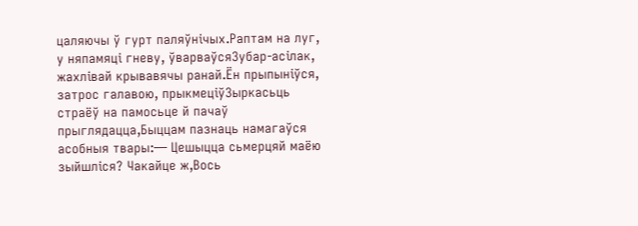цаляючы ў гурт паляўнічых.Раптам на луг, у няпамяці гневу, ўварваўсяЗубар-асілак, жахлівай крывавячы ранай.Ён прыпыніўся, затрос галавою, прыкмеціўЗыркасьць страёў на памосьце й пачаў прыглядацца,Быццам пазнаць намагаўся асобныя твары:— Цешыцца сьмерцяй маёю зыйшліся? Чакайце ж,Вось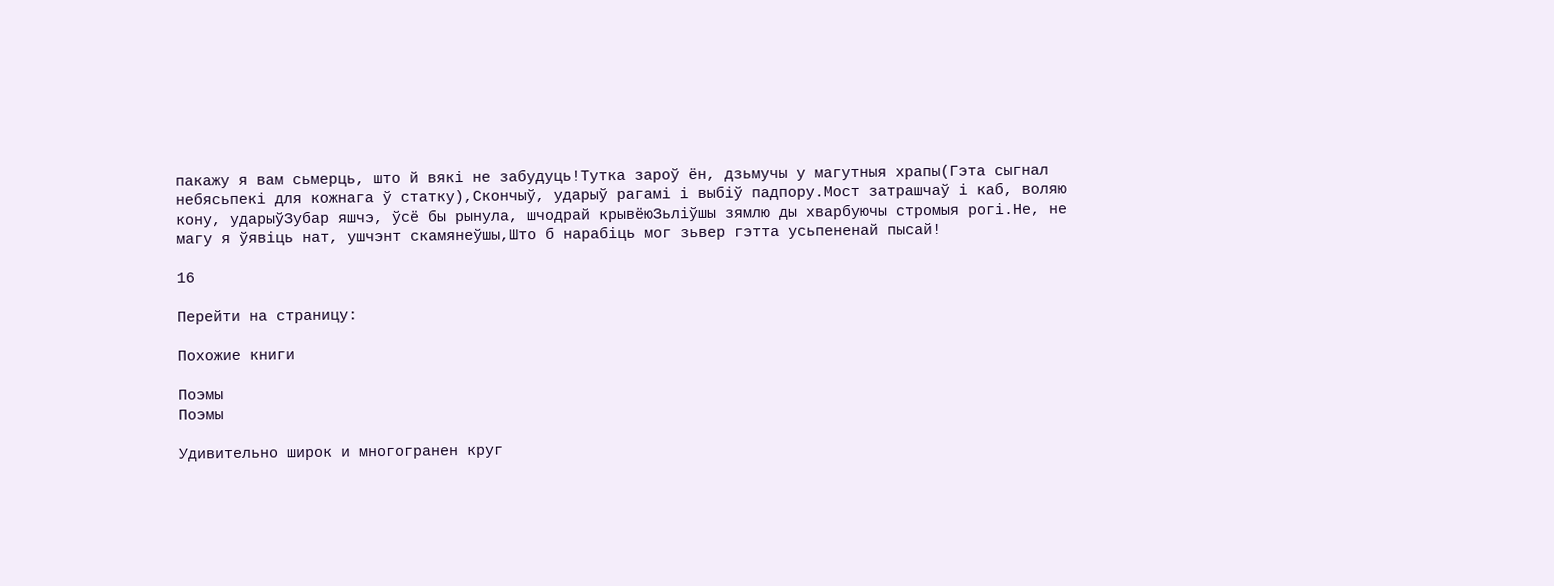пакажу я вам сьмерць, што й вякі не забудуць!Тутка зароў ён, дзьмучы у магутныя храпы(Гэта сыгнал небясьпекі для кожнага ў статку),Скончыў, ударыў рагамі і выбіў падпору.Мост затрашчаў і каб, воляю кону, ударыўЗубар яшчэ, ўсё бы рынула, шчодрай крывёюЗьліўшы зямлю ды хварбуючы стромыя рогі.Не, не магу я ўявіць нат, ушчэнт скамянеўшы,Што б нарабіць мог зьвер гэтта усьпененай пысай!

16

Перейти на страницу:

Похожие книги

Поэмы
Поэмы

Удивительно широк и многогранен круг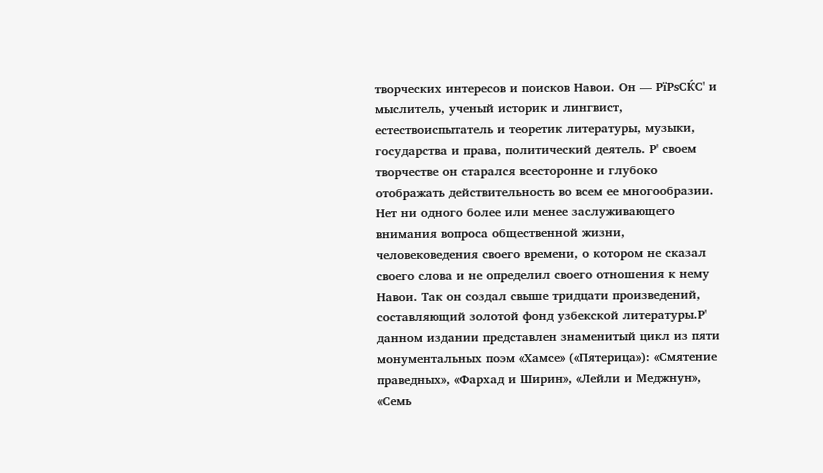творческих интересов и поисков Навои. Он — РїРѕСЌС' и мыслитель, ученый историк и лингвист, естествоиспытатель и теоретик литературы, музыки, государства и права, политический деятель. Р' своем творчестве он старался всесторонне и глубоко отображать действительность во всем ее многообразии. Нет ни одного более или менее заслуживающего внимания вопроса общественной жизни, человековедения своего времени, о котором не сказал своего слова и не определил своего отношения к нему Навои. Так он создал свыше тридцати произведений, составляющий золотой фонд узбекской литературы.Р' данном издании представлен знаменитый цикл из пяти монументальных поэм «Хамсе» («Пятерица»): «Смятение праведных», «Фархад и Ширин», «Лейли и Меджнун», «Семь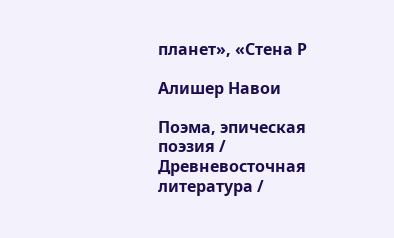планет», «Стена Р

Алишер Навои

Поэма, эпическая поэзия / Древневосточная литература /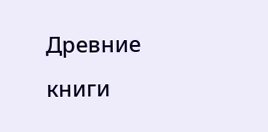Древние книги